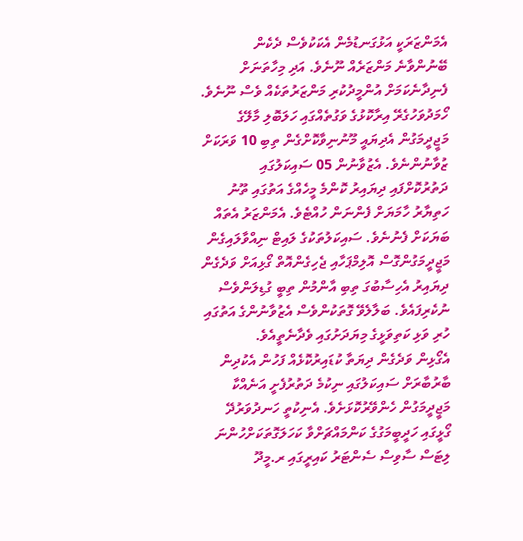އެމަންޒަރަކީ އަޅުގަނޑުމެން އެކަކުވެސް ދެކެން ބޭނުންވާނެ މަންޒަރެއް ނޫނެވެ. އަދި މިހާތަނަށް ފެނިދާނެކަމަށް އުންމީދުކުރި މަންޒަރުތަކެއް ވެސް ނޫނެވެ.
ހޯމަދުވަހުގެރޭ އިރާކޮޅުގެ ވަގުތެއްގައި ހަލަބޮލި މާލޭގެ މަޖީދީމަގުން އެދިޔައީ މޫނުނިވާކޮށްގެން ތިބި 10 ވަރަކަށް ޒުވާނުންނެވެ. އެޒުވާނުން 05 ސައިކަލުގައި ދަތުރުކޮށްފައި ދިޔައިރު ކޮންމެ މީހެއްގެ އަތުގައި ތޫނު ހަތިޔާރު ހާމަޔަށް ފެންނަން ހުއްޓެވެ. އެމަންޒަރު އެތައް ބަޔަކަށް ފެނުނެވެ. ސައިކަލުތަކުގެ ލައިޓް ނިއްވާލައިގެން މަޖީދީމަގުންގޮސް އޮލިމްޕަހާއި ޖެހިގެންއޮތް ގޯޅިއަށް ވަދެގެން ދިޔައިރު އެހިސާބުގަ ތިބި އާންމުން ތިބީ ގުޑިލަންވެސް ނުކެރިފައެވެ. ބަލާލެވޭ ގޮތަކުންވެސް އެޒުވާނުންގެ އަތުގައި ހުރި ވަޅި ކަތިވަޅީގެ މިޔަދަށުގައި ވެދާނެތީއެވެ.
އެގޯޅިން ވަދެގެން ދިޔަތާ ކުޑައިރުކޮޅެއް ފަހުން އެކުދިން ބާރުބާރަށް ސައިކަލުގައި ނިކުމެ ދަތުރުފެށީ އަނެއްކާ މަޖީދީމަގުން ހެންވޭރުކޮޅަށެވެ. އެނިކުތީ ހަނދުވަރުދޭ ގޯޅީގައި ހަދީބީމަގުގެ ކަންމައްޗަށްވާ ކަހަލަގޮތަކަށްހުންނަ ލިޓަސް ސާވިސް ސެންޓަރު ކައިރީގައި ރ.މީދޫ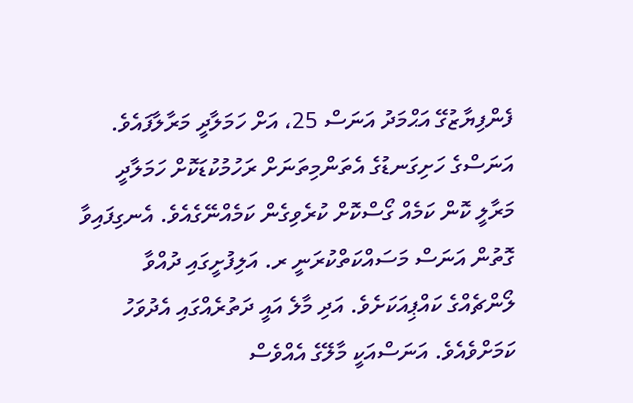ފެންފިޔާޒުގޭ އަޙްމަދު އަނަސް 25، އަށް ހަމަލާދީ މަރާލާފައެވެ.
އަނަސްގެ ހަށިގަނޑުގެ އެތަންމިތަނަށް ރަހުމުކުޑަކޮށް ހަމަލާދީ މަރާލީ ކޮން ކަމެއް ގޯސްކޮށް ކުރެވިގެން ކަމެއްނޭގެއެވެ. އެނގިފައިވާ ގޮތުން އަނަސް މަސައްކަތްކުރަނީ ރ. އަލިފުށީގައި ދުއްވާ ލޯންޗެއްގެ ކައްޕިއަކަށެވެ. އަދި މާލެ އައީ ދަތުރެއްގައި އެދުވަހު ކަމަށްވެއެވެ. އަނަސްއަކީ މާލޭގެ އެއްވެސް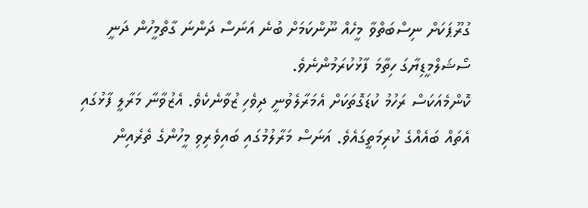ގުރޫޕަކަށް ނިސްބަތްވާ މީހެއް ނޫންކަމަށް ބުނެ އަނަސް ދަންނަ ގާތްމީހުން ދަނީ ސޯޝަލްމީޑިޔާގަ ހިތާމަ ފާޅުކުރަމުންނެވެ.
ކޮންމެއަކަސް ރަހުމު ކުޑަގޮތަކަށް އެމަރާލެވުނީ ދިވެހި ޒުވާނެކެވެ. އެޒުވާނާ މަރާލީ ފާޅުގައި އެތައް ބައެއްގެ ކުރިމަތީގައެވެ. އަނަސް މަރާލުމުގައި ބައިވެރިވި މީހުންގެ ތެރެއިން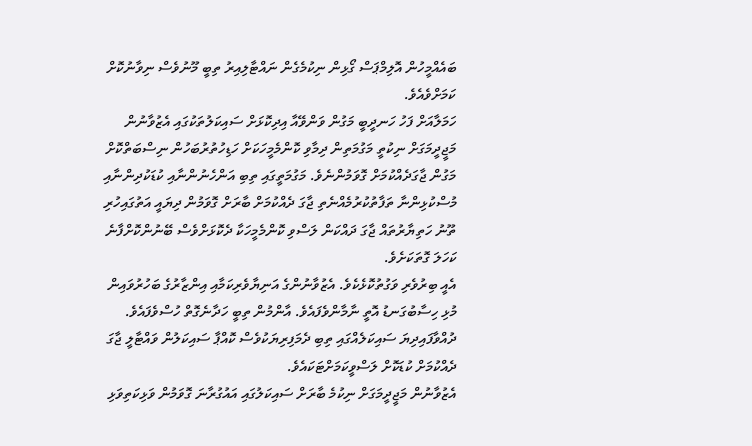ބައެއްމީހުން އޮލިމްޕަސް ގޯޅިން ނިކުމެގެން ނައްޓާލިއިރު ތިބީ މޫނުވެސް ނިވާނުކޮށް ކަމަށްވެއެވެ.
ހަމަލާއަށް ފަހު ހަނދީބީ މަގުން ވަންވޭއާ އިދިކޮޅަށް ސައިކަލުތަކުގައި އެޒުވާނުން މަޖީދީމަގަށް ނިކުތީ މަގުމަތިން ދިމާވި ކޮންމެމީހަކަށް ހަޑިހުތުރުބަހުން ނިސްބަތްކޮށް މަގުން ޖާގަދެއްކުމަށް ގޮވަމުންނެވެ. މަގުމަތީގައި ތިބި އަންހެނުންނާއި ކުޑަކުދިންނާއި މުސްކުޅިންނާ ތަފާތުކުރުމެއްނެތި ޖާގަ ދެއްކުމަށް ބާރަށް ގޮވަމުން ދިޔައީ އަތުގައިހުރި ތޫނު ހަތިޔާރުތައް ޖާގަ ދައްކަން ލަސްވި ކޮންމެމީހަކާ ދެކޮޅަށްވެސް ބޭނުންކޮށްފާނެ ކަހަލަ ގޮތަކަށެވެ.
އެއީ ބިރުވެރި ވަގުތުކޮޅެކެވެ. އެޒުވާނުންގެ އަނިޔާވެރިކަމާއި އިންޒާރުގެ ބަހުރުވައިން މުޅި ހިސާބުގަނޑު އޮތީ ނާމާންވެފައެވެ. އާންމުން ތިބީ ހަދާނެގޮތް ހުސްވެފައެވެ. ދުއްވާފައިދިޔަ ސައިކަލެއްގައި ތިބި ދެމަފިރިޔަކުވެސް ކޮއްޕާ ސައިކަލުން ވައްޓާލީ ޖާގަ ދެއްކުމަށް ކުޑަކޮށް ލަސްވީކަމަށްޓަކައެވެ.
އެޒުވާނުން މަޖީދީމަގަށް ނިކުމެ ބާރަށް ސައިކަލުގައި އައުގުރާނަ ގޮވަމުން ވަޅިކަތިވަޅި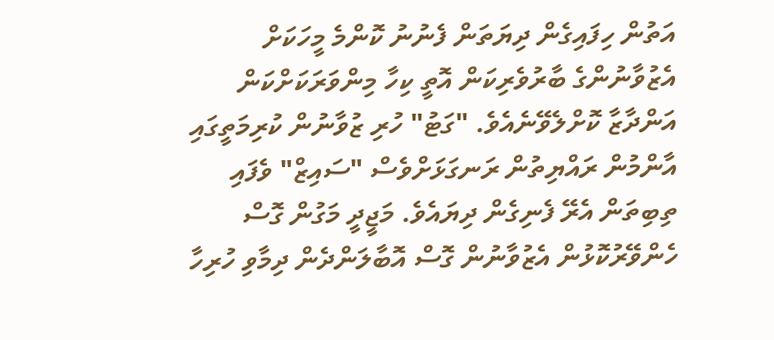އަތުން ހިފައިގެން ދިޔަތަން ފެނުނު ކޮންމެ މީހަކަށް އެޒުވާނުންގެ ބާރުވެރިކަން އޮތީ ކިހާ މިންވަރަކަށްކަން އަންދާޒާ ކޮށްލެވޭނެއެވެ. "ގަޓު" ހުރި ޒުވާނުން ކުރިމަތީގައި އާންމުން ރައްޔިތުން ރަނގަޅަށްވެސް "ސައިޒް" ވެފައި ތިބިތަން އެރޭ ފެނިގެން ދިޔައެވެ. މަޖީދީ މަގުން ގޮސް ހެންވޭރުކޮޅުން އެޒުވާނުން ގޮސް އޮބާލަންދެން ދިމާވި ހުރިހާ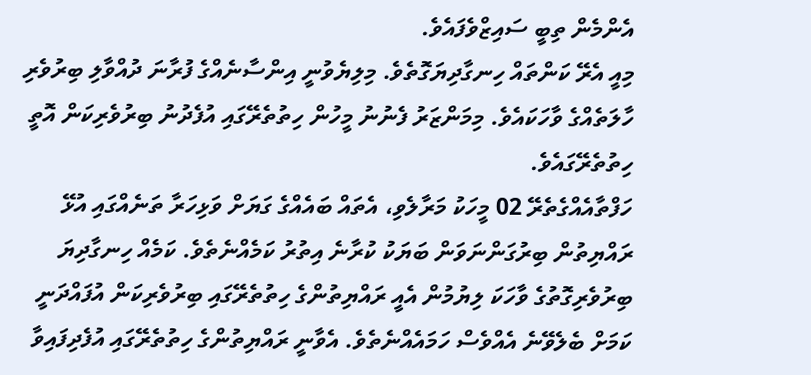އެންމެން ތިބީ ސައިޒްވެފައެވެ.
މިއީ އެރޭ ކަންތައް ހިނގާދިޔަގޮތެވެ. މިލިޔެވުނީ އިންސާނެއްގެ ފުރާނަ ދުއްވާލި ބިރުވެރި ހާލަތެއްގެ ވާހަކައެވެ. މިމަންޒަރު ފެނުނު މީހުން ހިތުތެރޭގައި އުފެދުނު ބިރުވެރިކަން އޮތީ ހިތުތެރޭގައެވެ.
ހަފްތާއެއްގެތެރޭ 02 މީހަކު މަރާލެވި، އެތައް ބައެއްގެ ގަޔަށް ވަޅިހަރާ ތަނެއްގައި އުޅޭ ރައްޔިތުން ބިރުގަންނަވަން ބަޔަކު ކުރާނެ އިތުރު ކަމެއްނެތެވެ. ކަމެއް ހިނގާދިޔަ ބިރުވެރިގޮތުގެ ވާހަކަ ލިޔުމުން އެއީ ރައްޔިތުންގެ ހިތުތެރޭގައި ބިރުވެރިކަން އުފައްދަނީ ކަމަށް ބެލެވޭނެ އެއްވެސް ހަމައެއްނެތެވެ. އެވާނީ ރައްޔިތުންގެ ހިތުތެރޭގައި އުފެދިފައިވާ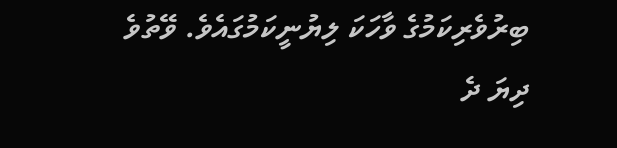ބިރުވެރިކަމުގެ ވާހަކަ ލިޔުނީކަމުގައެވެ. ވޭތުވެ ދިޔަ ދެ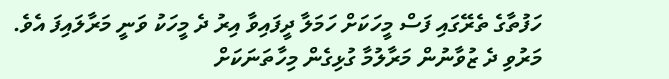ހަފުތާގެ ތެރޭގައި ފަސް މީހަކަށް ހަމަލާ ދީފައިވާ އިރު ދެ މީހަކު ވަނީ މަރާލައިފަ އެވެ.
މަރުވި ދެ ޒުވާނުން މަރާލުމާ ގުޅިގެން މިހާތަނަކަށް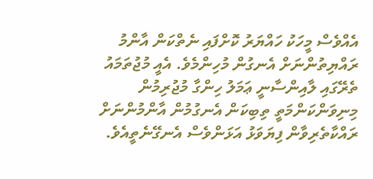އެއްވެސް މީހަކު ހައްޔަރު ކޮށްފައި ނެތްކަން އާންމު ރައްޔިތުންނަށް އެނގުން މުހިންމެވެ. އެއީ މުޖުތަމައު ތެރޭގައި ލާއިންސާނީ ޢަމަލު ހިންގާ މުޖުރިމުން މިނިވަންކަންމަތީ ތިބިކަން އެނގުމުން އާންމުންނަށް ރައްކާތެރިވާން ފިޔަވަޅު އަޅަންވެސް އެނގޭނެތީއެވެ.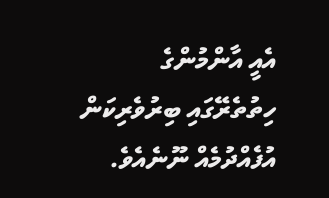އެއީ އާންމުންގެ ހިތުތެރޭގައި ބިރުވެރިކަން އުފެއްދުމެއް ނޫނެއެވެ.